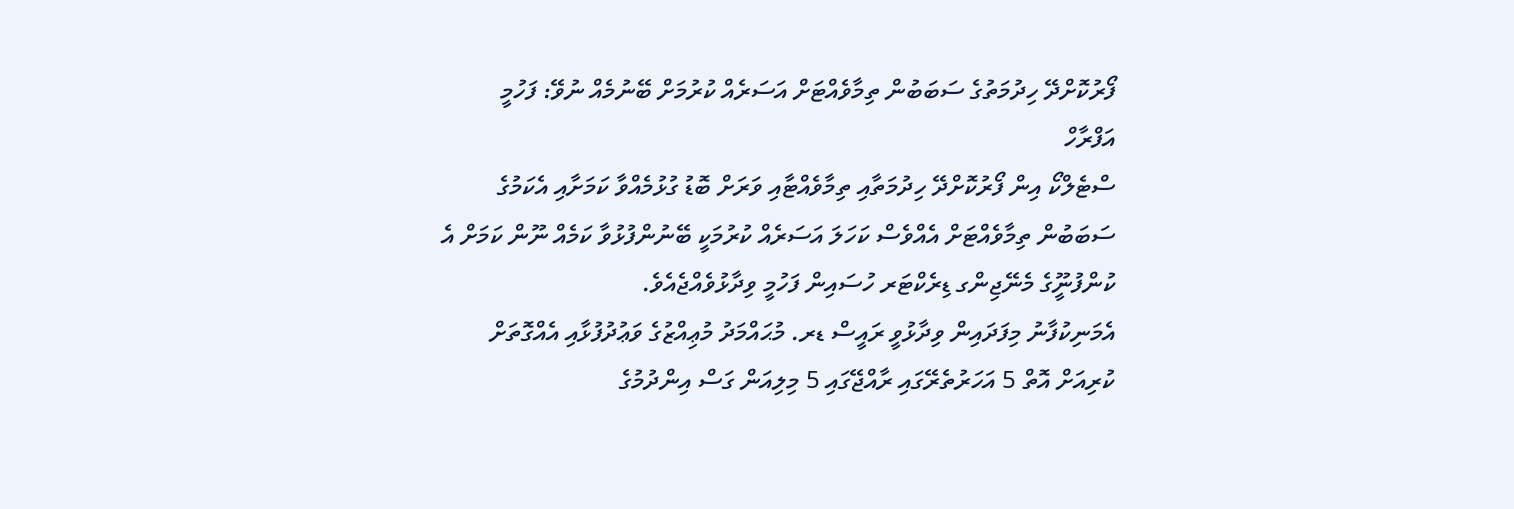ފޯރުކޮށްދޭ ހިދުމަތުގެ ސަބަބުން ތިމާވެއްޓަށް އަސަރެއް ކުރުމަށް ބޭނުމެއް ނުވޭ: ފަހުމީ
އަފްރާހް
ސްޓެލްކޯ އިން ފޯރުކޮށްދޭ ހިދުމަތާއި ތިމާވެއްޓާއި ވަރަށް ބޮޑު ގުޅުމެއްވާ ކަމަށާއި އެކަމުގެ ސަބަބުން ތިމާވެއްޓަށް އެއްވެސް ކަހަލަ އަސަރެއް ކުރުމަކީ ބޭނުންފުޅުވާ ކަމެއް ނޫން ކަމަށް އެ ކުންފުނީޫގެ މެނޭޖިންގ ޑިރެކްޓަރ ހުސައިން ފަހުމީ ވިދާޅުވެއްޖެއެވެ.
އެމަނިކުފާނު މިފަދައިން ވިދާޅުވީ ރައީސް ޑރ. މުޙައްމަދު މުޢިއްޒުގެ ވަޢުދުފުޅާއި އެއްގޮތަށް ކުރިއަށް އޮތް 5 އަހަރުތެރޭގައި ރާއްޖޭގައި 5 މިލިއަން ގަސް އިންދުމުގެ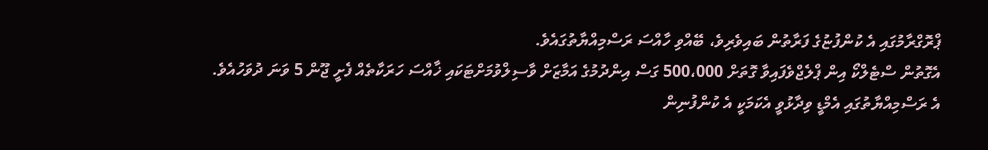ޕްރޮގްރާމުގައި އެ ކުންފުޏުގެ ފަރާތުން ބައިވެރިވެ، ބޭއްވި ހާއްސަ ރަސްމިއްޔާތުގައެވެ.
އެގޮތުން ސްޓެލްކޯ އިން ޕްލެޖްވެފައިވާ ގޮތަށް 500،000 ގަސް އިންދުމުގެ އަމާޒަށް ވާސިލްވުމަށްޓަކައި ޚާއްސަ ހަރަކާތެއް ފެށީ ޖޫން 5 ވަނަ ދުވަހުއެވެ.
އެ ރަސްމިއްޔާތުގައި އެމްޑީ ވިދާޅުވީ އެކަމަކީ އެ ކުންފުނިން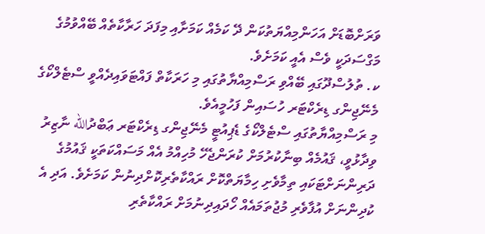ވަރަށްބޮޑަށް އަހަންމިއްޔަތުކަން ދޭ ކަމެއް ކަމަށާއި މިފަދަ ހަރާކާތެއް ބޭއްވުމުގެ މަގްސަދަކީ ވެސް އެއީ ކަމަށެވެ.
ކ. ތުލުސްދޫގައި ބޭއްވި ރަސްމިއްޔާތުގައި މި ހަރަކާތް ފައްޓަވައިދެއްވީ ސްޓެލްކޯގެ މެނޭޖިންގ ޑިރެކްޓަރ ހުސައިން ފަހުމީއެވެ.
މި ރަސްމިއްޔާތުގައި ސްޓެލްކޯގެ ޑެޕިއުޓީ މެނޭޖިންގ ޑިރެކްޓަރ ޢަބްދުالله ނާޒިރު ވިދާޅުވީ، ޤައުމެއް ބިނާކުރުމަށް ކުރަންޖެހޭ މުހިއްމު އެއް މަސައްކަތަކީ ޤައުމުގެ ދަރިންނަށްޓަކައި ތިމާވެށި ހިމާޔަތްކޮށް ރައްކާތެރިކޮށްދިނުން ކަމަށެވެ. އަދި އެ ކުދިންނަށް އުފާވެރި މުޖުތަމައެއް ހޯދައިދިނުމަށް ރައްކާތެރި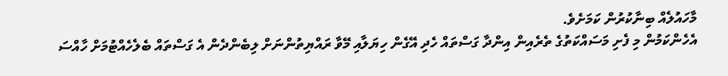މާހައުލެއް ބިނާކުރުން ކަމަށެވެ.
އެހެންކަމުން މި ފެށި މަސައްކަތުގެ ތެރެއިން އިންދާ ގަސްތައް ހެދި އޭގެން ހިޔަލާއި މޭވާ ރައްޔިތުންނަށް ލިބެންދެން އެ ގަސްތައް ބެލެހެއްޓުމަށް ހާއްސަ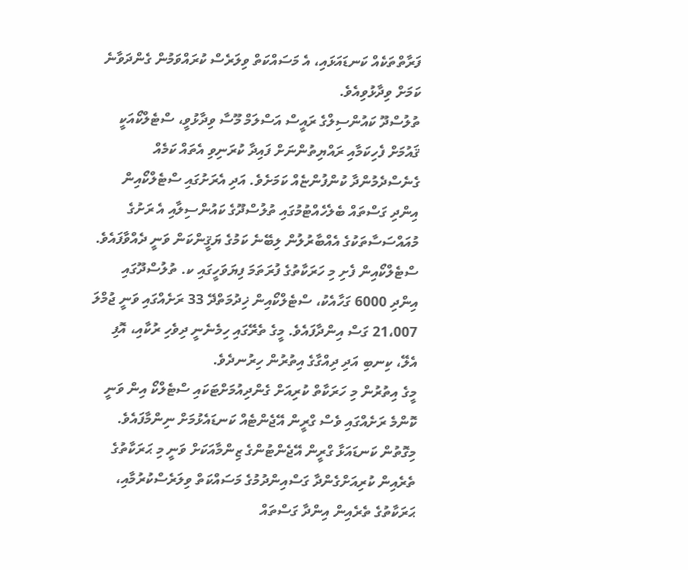ފަރާތްތަކެއް ކަނޑައަޅައި، އެ މަސައްކަތް ވިލަރެސް ކުރައްވަމުން ގެންދަވާނެ ކަމަށް ވިދާޅުވިއެވެ.
ތުލުސްދޫ ކައުންސިލްގެ ރައީސް އަސްލަމް މޫސާ ވިދާޅުވީ، ސްޓެލްކޯއަކީ ޤައުމަށް ފެހިކަމާއި ރައްޔިތުންނަށް ފައިދާ ކުރަނިވި އެތައް ކަމެއް ގެނެސްދެމުންދާ ކުންފުންޏެއް ކަމަށެވެ. އަދި އެރަށުގައި ސްޓެލްކޯއިން އިންދި ގަސްތައް ބެލެހެއްޓުމުގައި ތުލުސްދޫގެ ކައުންސިލާއި އެ ރަށުގެ މުއައްސަސާތަކުގެ އެއްބާރުލުން ލިބޭނެ ކަމުގެ ޔަޤީންކަން ވަނީ ދެއްވާފައެވެ.
ސްޓެލްކޯއިން ފެށި މި ހަރަކާތުގެ ފުރަތަމަ ފިޔަވަހީގައި ކ. ތުލުސްދޫގައި އިންދި 6000 ގަހާއެކު، ސްޓެލްކޯއިން ޚިދުމަތްދޭ 33 ރަށެއްގައި ވަނީ ޖުމްލަ 21،007 ގަސް އިންދާފައެވެ. މީގެ ތެރޭގައި ހިމެނެނީ ދިވެހި ރުކާއި، އޮފި އެލޭ، ކިނބި އަދި ދިއްގާގެ އިތުރުން ހިރުނދެވެ.
މީގެ އިތުރުން މި ހަރަކާތް ކުރިއަށް ގެންދިއުމަށްޓަކައި ސްޓެލްކޯ އިން ވަނީ ކޮންމެ ރަށެއްގައި ވެސް ގްރީން އޭޖެންޓެއް ކަނޑައެޅުމަށް ނިންމާފައެވެ. މިގޮތުން ކަނޑައަޅާ ގްރީން އޭޖެންޓުންގެ ޒިންމާއަކަށް ވަނީ މި ޙަރަކާތުގެ ތެރެއިން ކުރިއަށްގެންދާ ގަސްއިންދުމުގެ މަސައްކަތް ވިލަރެސްކުރުމާއި، ޙަރަކާތުގެ ތެރެއިން އިންދާ ގަސްތައް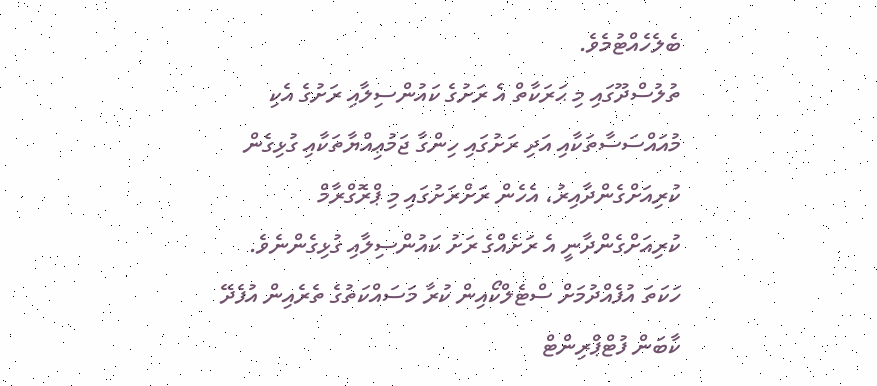ބެލެހެއްޓުމެވެ.
ތުލުސްދޫގައި މި ޙަރަކާތް އެ ރަށުގެ ކައުންސިލާއި ރަށުގެ އެކި މުއައްސަސާތަކާއި އަދި ރަށުގައި ހިންގާ ޖަމުޢިއްޔާތަކާއި ގުޅިގެން ކުރިއަށްގެންދާއިރު، އެހެން ރަށްރަށުގައި މި ޕްރޮގްރާމް ކުރިއަށްގެންދާނީ އެ ރަށެއްގެ ރަށު ކައުންސިލާއި ގުޅިގެންނެވެ.
ހަކަތަ އުފެއްދުމަށް ސްޓެލްކޯއިން ކުރާ މަސައްކަތުގެ ތެރެއިން އުފެދޭ ކާބަން ފުޓްޕްރިންޓް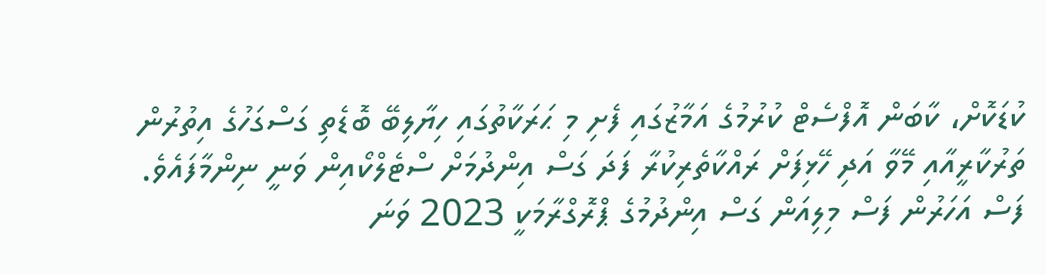ކުޑަކޮށް، ކާބަން އޮފްސެޓް ކުރުމުގެ އަމާޒުގައި ފެށި މި ޙަރަކާތުގައި ހިޔާލިބޭ ބޮޑެތި ގަސްގަހުގެ އިތުރުން ތަރުކާރީއާއި މޭވާ އަދި ހޭޅިފަށް ރައްކާތެރިކުރާ ފަދަ ގަސް އިންދުމަށް ސްޓެލްކޯއިން ވަނީ ނިންމާފައެވެ.
ފަސް އަހަރުން ފަސް މިލިއަން ގަސް އިންދުމުގެ ޕްރޮގްރާމަކީ 2023 ވަނަ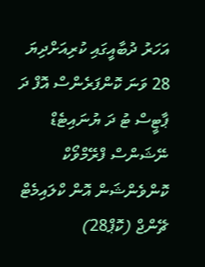އަހަރު ދުބާއީގައި ކުރިއަށްދިޔަ 28 ވަނަ ކޮންފަރެންސް އޮފް ދަ ޕާޓީސް ޓު ދަ ޔުނައިޓެޑް ނޭޝަންސް ފްރޭމްވޯކް ކޮންވެންޝަން އޮން ކްލައިމެޓް ޗޭންޖް (ކޮޕް28)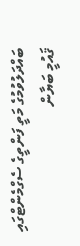ބައްދަލުވުމުގެ މަތީ ފަންތީގެ ސެގްމެންޓްގައި ޤައުމީ ބަޔާން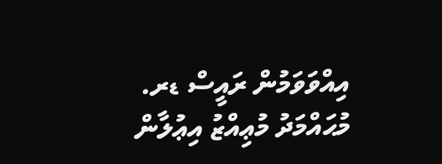އިއްވަވަމުން ރައީސް ޑރ. މުޙައްމަދު މުޢިއްޒު އިޢުލާން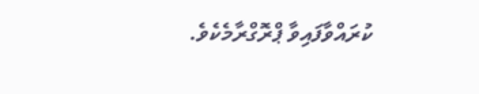ކުރައްވާފައިވާ ޕްރޮގްރާމެކެވެ.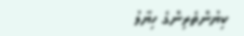ކިޔުންތެރިންގެ ހިޔާލު